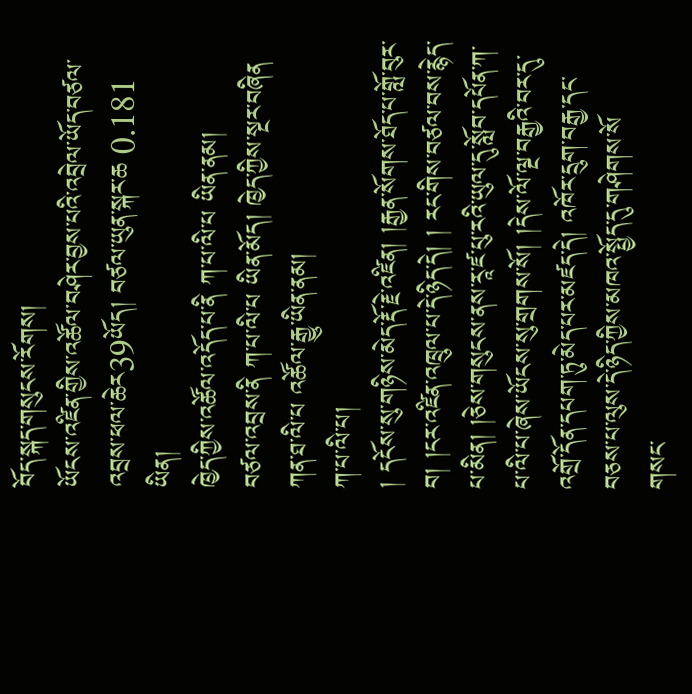བོད་སྐད་གསུངས་རོགས།
ཡོངས་འཛིན་གྱིས་འཚོལ་བཤེར་བྱས་པའི་འབྲེལ་ཡོད་བཙལ་འབྲས་ཕལ་ཆེར39ཡོད། བཙལ་ཡུན་སྐར་ཆ 0.181
ཡིན།
ཁྱེད་ཀྱིས་འཚོལ་འདོད་པ་ནི ཀ་པ་ལི་པ ཡིན་ནམ།
བཙལ་འབྲས་ནི ཀ་པ་ལི་པ ཡིན་མོད། ཁྱེད་ཀྱིས་སྔར་བཞིན ཀན་ཐ་ལི་པ འཚོལ་རྒྱུ་ཡིན་ནམ།
ཀ་པ་ལི་པ།
། དངོས་སུ་གཉིས་མེད་རྡོ་རྗེ་འཛིན། །རྒྱན་སོགས་ཐོད་པ་གློ་བུར་བ། །ངར་འཛིན་འཁྲུལ་པ་དེ་ཉིད་དེ། ། རང་གིས་བཙལ་བས་རྙེད་པ་མིན། །ཅེས་གསུངས་ནས་རཱ་ཛ་པུ་རའི་ཡུལ་དུ་སློབ་དཔོན་ཀ་པ་ལི་པ་ཞེས་ཡོངས་སུ་གྲགས་སོ། །དེས་ལོ་ལྔ་བརྒྱའི་བར་དུ་འགྲོ་དོན་དཔག་ཏུ་མེད་པར་མཛད་དེ། འཁོར་དྲུག་བརྒྱ་དང་བཅས་པ་ལུས་དེ་ཉིད་ཀྱིས་མཁའ་སྤྱོད་དུ་གཤེགས་སོ
གསང་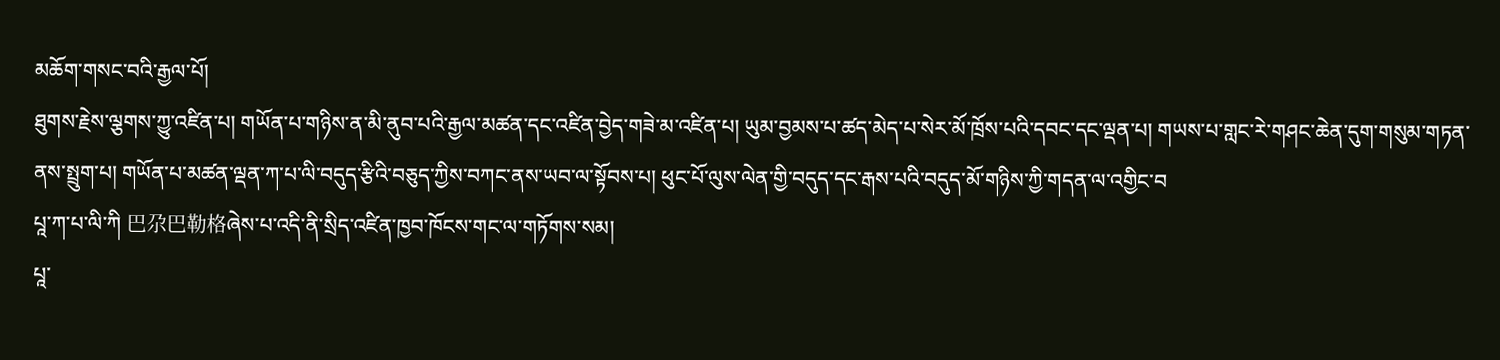མཆོག་གསང་བའི་རྒྱལ་པོ།
ཐུགས་རྗེས་ལྕགས་ཀྱུ་འཛིན་པ། གཡོན་པ་གཉིས་ན་མི་ནུབ་པའི་རྒྱལ་མཚན་དང་འཛིན་བྱེད་གཟེ་མ་འཛིན་པ། ཡུམ་བྱམས་པ་ཚད་མེད་པ་སེར་མོ་ཁྲོས་པའི་དབང་དང་ལྡན་པ། གཡས་པ་གླང་རེ་གཤང་ཆེན་དུག་གསུམ་གཏན་ནས་སྤྲུག་པ། གཡོན་པ་མཚན་ལྡན་ཀ་པ་ལི་བདུད་རྩིའི་བཅུད་ཀྱིས་བཀང་ནས་ཡབ་ལ་སྟོབས་པ། ཕུང་པོ་ལུས་ལེན་གྱི་བདུད་དང་རྒས་པའི་བདུད་མོ་གཉིས་ཀྱི་གདན་ལ་འགྱིང་བ
པཱ་ཀ་པ་ལི་ཀི 巴尕巴勒格ཞེས་པ་འདི་ནི་སྲིད་འཛིན་ཁྱབ་ཁོངས་གང་ལ་གཏོགས་སམ།
པཱ་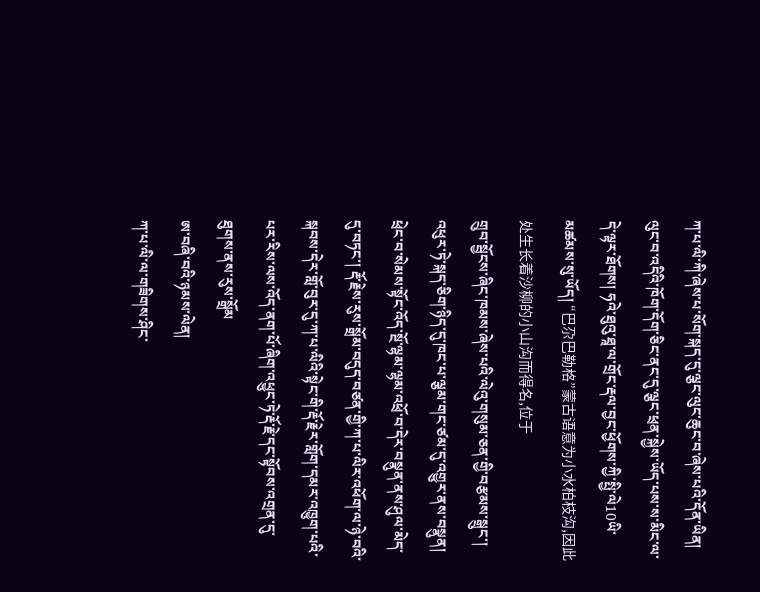ཀ་པ་ལི་ཀི་ཞེས་པ་སོག་སྐད་དུ་ལྕང་ལུང་ཆུང་བ་ཞེས་པའི་དོན་ཡིན། ལུང་བ་འདིའི་ཁོག་དོག་ཅིང་ནང་དུ་ལྕང་ཕྲན་སྐྱེས་ཡོད་པས་ས་མིང་ལ་དེ་ལྟར་ཐོགས། ཧའེ་ཐུའུ་ཐཱ་ལ་གྲོང་རྡལ་བྱང་ཕྱོགས་ཀྱི་སྤྱི་ལེ10ཡི་མཚམས་སུ་ཡོད། “巴尕巴勒格”蒙古语意为小水柏枝沟,因此处生长着沙柳的小山沟而得名,位于
གྲུབ་སྦྱོངས་ཞིང་ཁམས་ཞེས་པའི་ལེའུ་གསུམ་ཅན་གྱི་བརྩམས་སྒྲུང་།
འཕུར་ཏེ་སྐད་ཅིག་ཉིད་དུ་ཁང་པ་ལྕམ་གང་ཙམ་དུ་འགྱུར་ནས་བསྣུན། ཕྲེང་བ་སེམས་སྟོང་འོད་སྔོ་ལྷམ་ལྷམ་འཕྲོ་བ་དེར་བསྣུན་ནས་ཤུལ་མེད་དུ་བཏང་། རྡོ་རྗེས་རུས་སྒྲོམ་བདུད་བཙན་གྱི་ཀ་པ་ལིར་འཕོག་ལ་ཉེ་བའི་སྐབས་དེར་གློ་བུར་དུ་ཀ་པ་ལིའི་སྟེང་གི་རྡོ་རྗེར་གློག་དམར་འཁྱུག་པའི་པར་རིས་ལས་འོད་ནག་པོ་ཞིག་འཕྱུང་ཏེ་རྡོ་རྗེ་དང་སྟོབས་འགྲན་དུ་ཐུགས་ནས་རུས་སྒྲོམ
ཨ་བཞི་བའི་ཉམས་ལེན།
ཀ་པ་ལི་ལ་གཟིགས་ཤིང་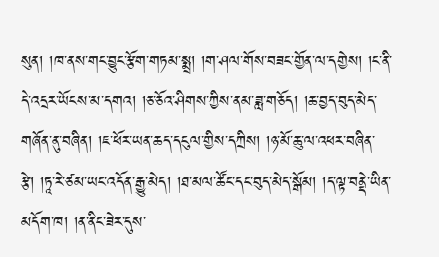སུན། །ཁ་ནས་གང་བྱུང་རྩོག་གཏམ་སྨྲ། །ག་ཤལ་གོས་བཟང་གྱོན་ལ་དགྱེས། །ང་ནི་དེ་འདྲར་ཡོངས་མ་དགའ། །ཅ་ཅོའ་ཤིགས་ཀྱིས་ནམ་ཟླ་གཅོད། །ཆ་བྱད་བུད་མེད་གཞོན་ནུ་བཞིན། །ཇ་ཕོར་ཡན་ཆད་དངུལ་གྱིས་དཀྲིས། །ཉ་མོ་ཆུ་ལ་འཕར་བཞིན་རྩེ། །ཏཱ་རེ་ཙམ་ཡང་འདོན་རྒྱུ་མེད། །ཐ་མལ་ཚོང་དང་བུད་མེད་སྒོམ། །ད་ལྟ་བནྡེ་ཡིན་མདོག་ཁ། །ན་ནིང་ཟེར་དུས་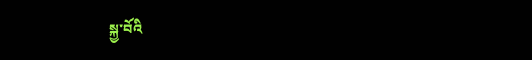སྐྱ་བོའི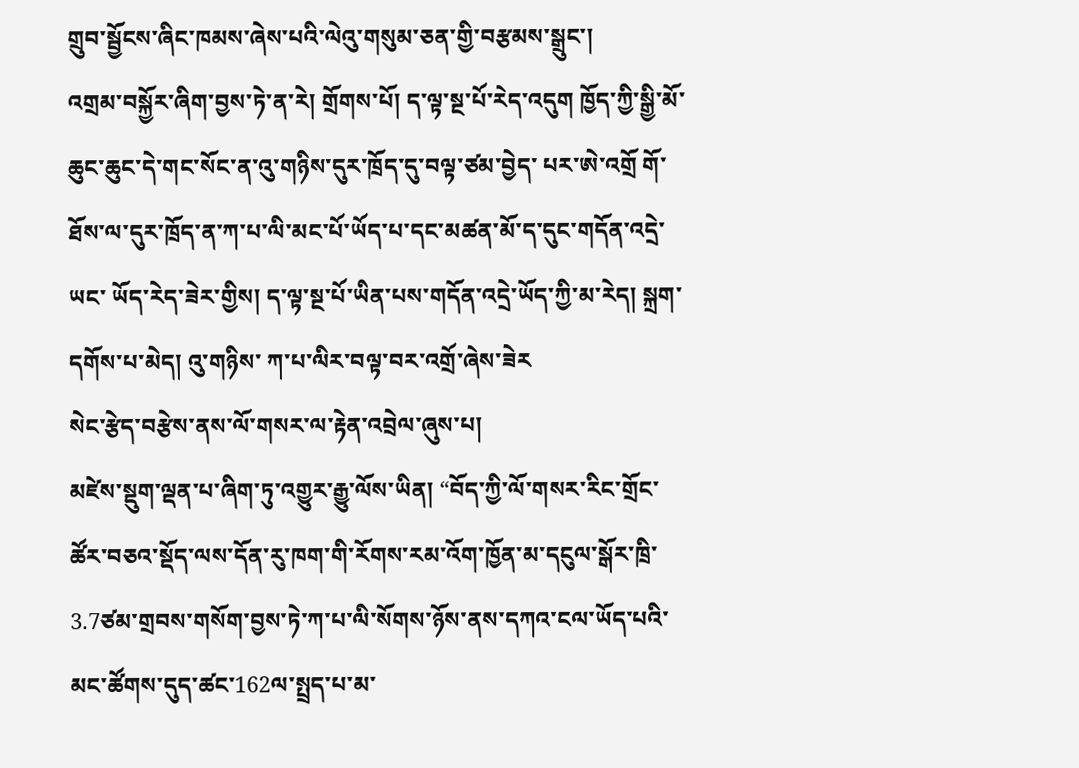གྲུབ་སྦྱོངས་ཞིང་ཁམས་ཞེས་པའི་ལེའུ་གསུམ་ཅན་གྱི་བརྩམས་སྒྲུང་།
འགྲམ་བསྐྱོར་ཞིག་བྱས་ཏེ་ན་རེ། གྲོགས་པོ། ད་ལྟ་སྔ་པོ་རེད་འདུག ཁྱོད་ཀྱི་སྒྱི་མོ་ཆུང་ཆུང་དེ་གང་སོང་ན་འུ་གཉིས་དུར་ཁྲོད་དུ་བལྟ་ཙམ་བྱེད་ པར་ཨེ་འགྲོ གོ་ཐོས་ལ་དུར་ཁྲོད་ན་ཀ་པ་ལི་མང་པོ་ཡོད་པ་དང་མཚན་མོ་ད་དུང་གདོན་འདྲེ་ཡང་ ཡོད་རེད་ཟེར་གྱིས། ད་ལྟ་སྔ་པོ་ཡིན་པས་གདོན་འདྲེ་ཡོད་ཀྱི་མ་རེད། སྐྲག་དགོས་པ་མེད། འུ་གཉིས་ ཀ་པ་ལིར་བལྟ་བར་འགྲོ་ཞེས་ཟེར
སེང་རྩེད་བརྩེས་ནས་ལོ་གསར་ལ་རྟེན་འབྲེལ་ཞུས་པ།
མཛེས་སྡུག་ལྡན་པ་ཞིག་ཏུ་འགྱུར་རྒྱུ་ལོས་ཡིན། “བོད་ཀྱི་ལོ་གསར་རིང་གྲོང་ཚོར་བཅའ་སྡོད་ལས་དོན་རུ་ཁག་གི་རོགས་རམ་འོག་ཁྱོན་མ་དངུལ་སྒོར་ཁྲི་3.7ཙམ་གྲབས་གསོག་བྱས་ཏེ་ཀ་པ་ལི་སོགས་ཉོས་ནས་དཀའ་ངལ་ཡོད་པའི་མང་ཚོགས་དུད་ཚང་162ལ་སྤྲད་པ་མ་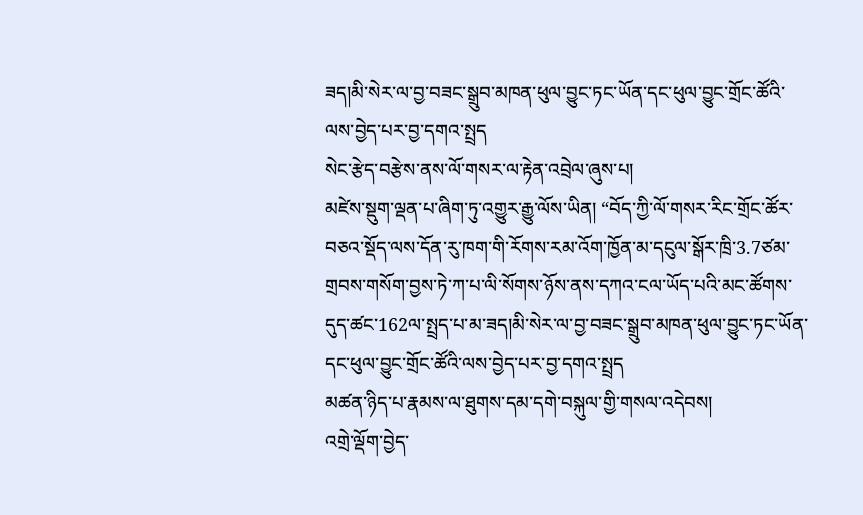ཟད།མི་སེར་ལ་བྱ་བཟང་སྒྲུབ་མཁན་ཕུལ་བྱུང་ཏང་ཡོན་དང་ཕུལ་བྱུང་གྲོང་ཚོའི་ལས་བྱེད་པར་བྱ་དགའ་སྤྲད
སེང་རྩེད་བརྩེས་ནས་ལོ་གསར་ལ་རྟེན་འབྲེལ་ཞུས་པ།
མཛེས་སྡུག་ལྡན་པ་ཞིག་ཏུ་འགྱུར་རྒྱུ་ལོས་ཡིན། “བོད་ཀྱི་ལོ་གསར་རིང་གྲོང་ཚོར་བཅའ་སྡོད་ལས་དོན་རུ་ཁག་གི་རོགས་རམ་འོག་ཁྱོན་མ་དངུལ་སྒོར་ཁྲི་3.7ཙམ་གྲབས་གསོག་བྱས་ཏེ་ཀ་པ་ལི་སོགས་ཉོས་ནས་དཀའ་ངལ་ཡོད་པའི་མང་ཚོགས་དུད་ཚང་162ལ་སྤྲད་པ་མ་ཟད།མི་སེར་ལ་བྱ་བཟང་སྒྲུབ་མཁན་ཕུལ་བྱུང་ཏང་ཡོན་དང་ཕུལ་བྱུང་གྲོང་ཚོའི་ལས་བྱེད་པར་བྱ་དགའ་སྤྲད
མཚན་ཉིད་པ་རྣམས་ལ་ཐུགས་དམ་དགེ་བསྐུལ་གྱི་གསལ་འདེབས།
འགྲེ་ལྡོག་བྱེད་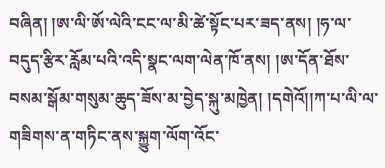བཞིན། །ཨ་ལི་ཨོ་ལེའི་ངང་ལ་མི་ཚེ་སྟོང་པར་ཟད་ནས། །ཧ་ལ་བདུད་རྩིར་རློམ་པའི་འདི་སྣང་ལག་ལེན་ཁོ་ནས། །ཨ་དོན་ཐོས་བསམ་སྒོམ་གསུམ་ཆུད་ཟོས་མ་བྱེད་སྐུ་མཁྱེན། །དགེའོ།།ཀ་པ་ལི་ལ་གཟིགས་ན་གཏིང་ནས་སྐྱུག་ལོག་འོང་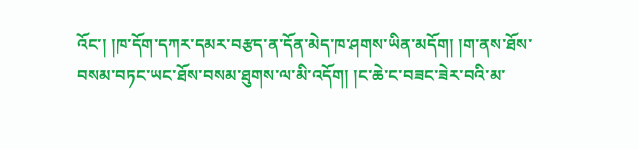འོང་། །ཁ་དོག་དཀར་དམར་བརྩད་ན་དོན་མེད་ཁ་ཤགས་ཡིན་མདོག། །ག་ནས་ཐོས་བསམ་བཏང་ཡང་ཐོས་བསམ་ཐུགས་ལ་མི་འདོག། །ང་ཆེ་ང་བཟང་ཟེར་བའི་མ་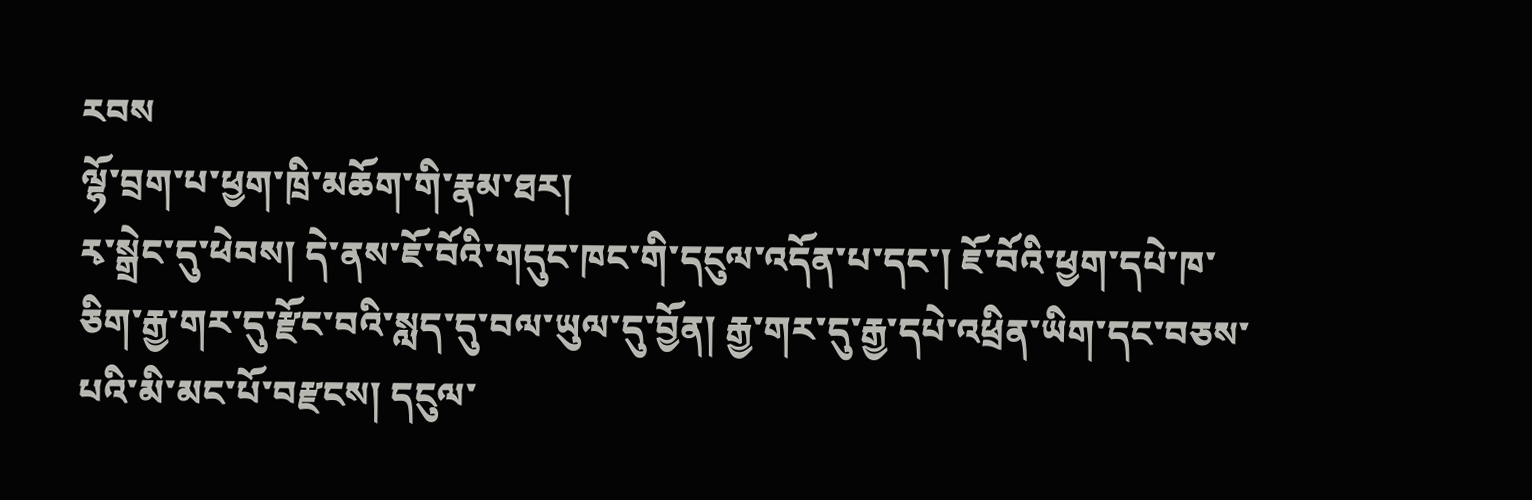རབས
ལྷོ་བྲག་པ་ཕྱག་ཁྲི་མཆོག་གི་རྣམ་ཐར།
རྭ་སྒྲེང་དུ་ཕེབས། དེ་ནས་ཇོ་བོའི་གདུང་ཁང་གི་དངུལ་འདོན་པ་དང་། ཇོ་བོའི་ཕྱག་དཔེ་ཁ་ཅིག་རྒྱ་གར་དུ་རྫོང་བའི་སླད་དུ་བལ་ཡུལ་དུ་བྱོན། རྒྱ་གར་དུ་རྒྱ་དཔེ་འཕྲིན་ཡིག་དང་བཅས་པའི་མི་མང་པོ་བརྫངས། དངུལ་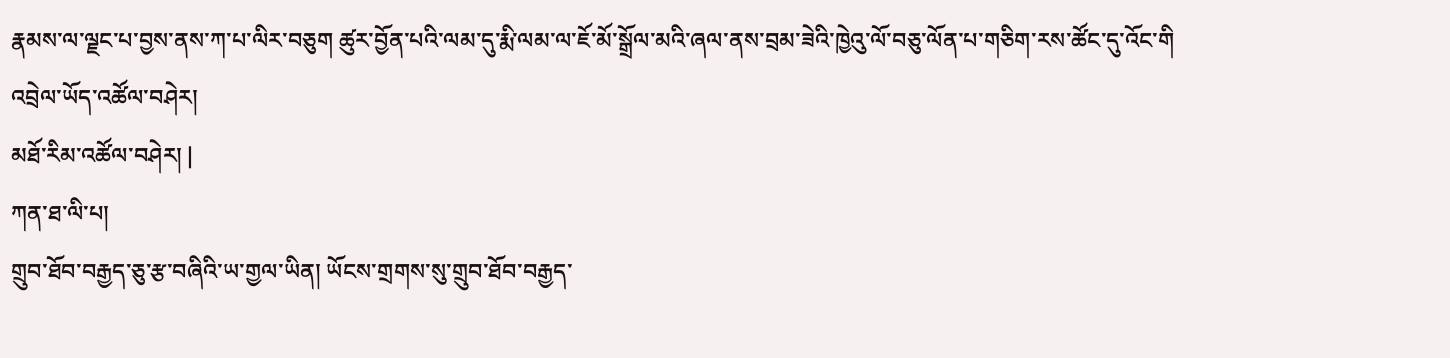རྣམས་ལ་ལྗང་པ་བྱས་ནས་ཀ་པ་ལིར་བཅུག ཚུར་བྱོན་པའི་ལམ་དུ་རྨི་ལམ་ལ་ཇོ་མོ་སྒྲོལ་མའི་ཞལ་ནས་བྲམ་ཟེའི་ཁྱེའུ་ལོ་བཅུ་ལོན་པ་གཅིག་རས་ཚོང་དུ་འོང་གི
འབྲེལ་ཡོད་འཚོལ་བཤེར།
མཐོ་རིམ་འཚོལ་བཤེར། |
ཀན་ཐ་ལི་པ།
གྲུབ་ཐོབ་བརྒྱད་ཅུ་རྩ་བཞིའི་ཡ་གྱལ་ཡིན། ཡོངས་གྲགས་སུ་གྲུབ་ཐོབ་བརྒྱད་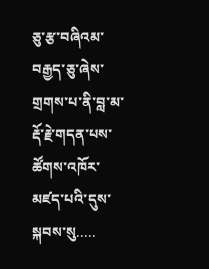ཅུ་རྩ་བཞིའམ་བརྒྱད་ཅུ་ཞེས་གྲགས་པ་ནི་བླ་མ་རྡོ་རྗེ་གདན་པས་ཚོགས་འཁོར་མཛད་པའི་དུས་སྐབས་སུ.....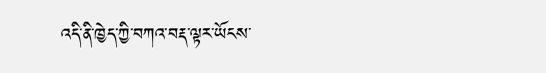འདི་ནི་ཁྱེད་ཀྱི་བཀའ་བརྡ་ལྟར་ཡོངས་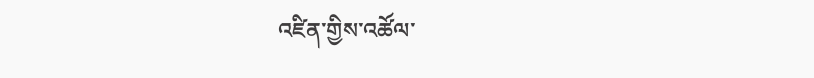འཛིན་གྱིས་འཚོལ་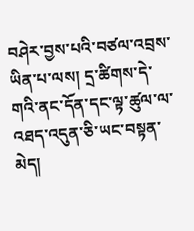བཤེར་བྱས་པའི་བཙལ་འབྲས་ཡིན་པ་ལས། དྲ་ཚིགས་དེ་གའི་ནང་དོན་དང་ལྟ་ཚུལ་ལ་འཐད་འདུན་ཅི་ཡང་བསྟན་མེད།